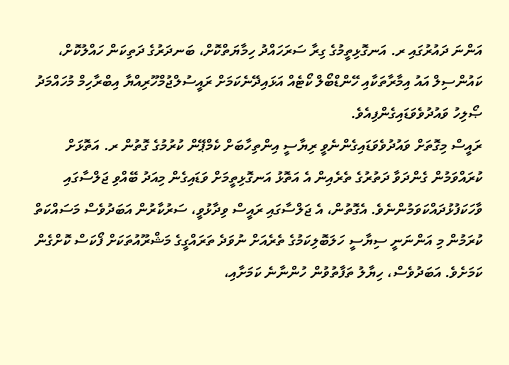އަންނަ ދައުރުގައި ރ. އަނގޮޅިތީމުގެ ގިރާ ސަރަހައްދު ހިމާޔަތްކޮށް، ބަނދަރުގެ ދަތިކަން ހައްލުކޮށް، ކައުންސިލް އައު އިމާރާތަކާއި ހޭންޑްބޯލް ކޯޓެއް އަޅައިދޭނެކަމަށް ރައީސުލްޖުމްހޫރިއްޔާ އިބްރާހިމް މުހައްމަދު ޞޯލިހު ވައުދުވެވަޑައިގެންފިއެވެ.
ރައީސް މިގޮތަށް ވައުދުވެވަޑައިގެންނެވީ ރިޔާސީ އިންތިހާބަށް ކެމްޕޭން ކުރުމުގެ ގޮތުން ރ. އަތޮޅަށް ކުރައްވަމުން ގެންދަވާ ދަތުރުގެ ތެރެއިން އެ އަތޮޅު އަނގޮޅިތީމަށް ވަޑައިގެން މިއަދު ބޭއްވި ޖަލްސާގައި ވާހަކަފުޅުދައްކަވަމުންނެވެ. އެގޮތުން، އެ ޖަލްސާގައި ރައީސް ވިދާޅުވީ، ސަރުކާރުން އަބަދުވެސް މަސައްކަތް ކުރަމުން މި އަންނަނީ ސިޔާސީ ހަލަބޮލިކަމުގެ ތެރެއަށް ނުވަދެ ތަރައްގީގެ މަޝްރޫއުތަކަށް ފޯކަސް ކޮށްގެން ކަމަށެވެ. އަބަދުވެސް، ހިޔާލު ތަފާތުވުން ހުންނާނެ ކަމަށާއި،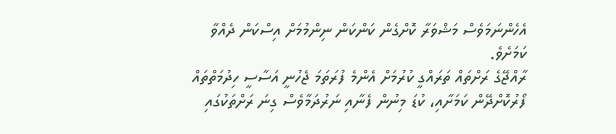އެހެންނަމަވެސް މަޝްވަރާ ކޮށްގެން ކަންކަން ނިންމުމަށް އިސްކަން ދެއްވާ ކަމަށެވެ.
ރާއްޖޭގެ ރަށްތައް ތަރައްގީ ކުރުމަށް އެންމެ ފުރަތަމަ ޖެހުނީ އަސާސީ ހިދުމަތްތައް ފޯރުކޮށްދޭން ކަމަށާއި، ކުޑަ މިނުން ފެނާއި ނަރުދަމާވެސް ގިނަ ރަށްތަކުގައި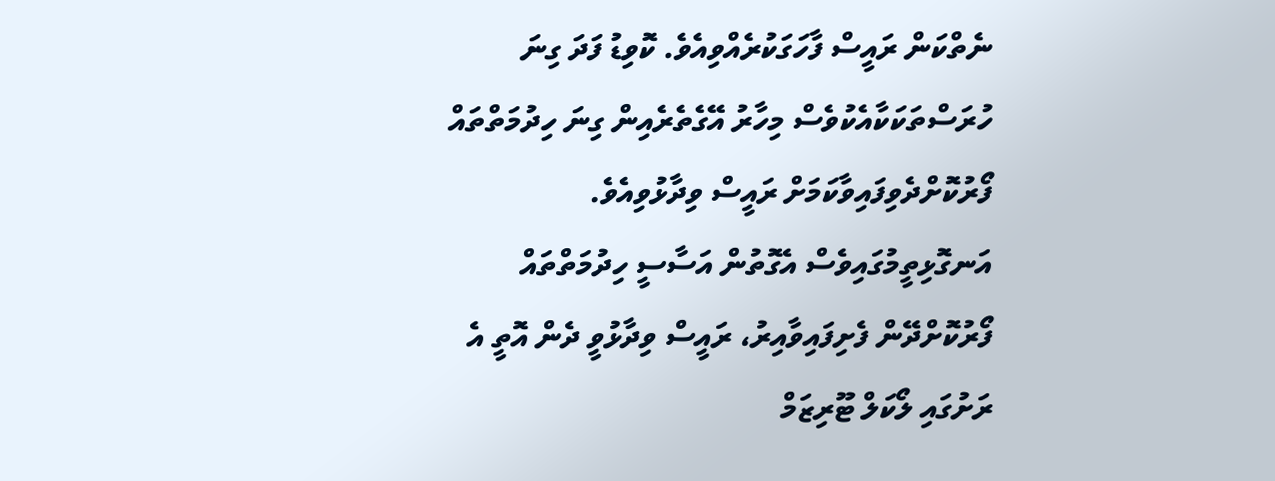ނެތްކަން ރައީސް ފާހަގަކުރެއްވިއެވެ. ކޮވިޑު ފަދަ ގިނަ ހުރަސްތަކަކާއެކުވެސް މިހާރު އޭގެތެރެއިން ގިނަ ހިދުމަތްތައް ފޯރުކޮށްދެވިފައިވާކަމަށް ރައީސް ވިދާޅުވިއެވެ. އަނގޮޅިތީމުގައިވެސް އެގޮތުން އަސާސީ ހިދުމަތްތައް ފޯރުކޮށްދޭން ފެށިފައިވާއިރު، ރައީސް ވިދާޅުވީ ދެން އޮތީ އެ ރަށުގައި ލޯކަލް ޓޫރިޒަމް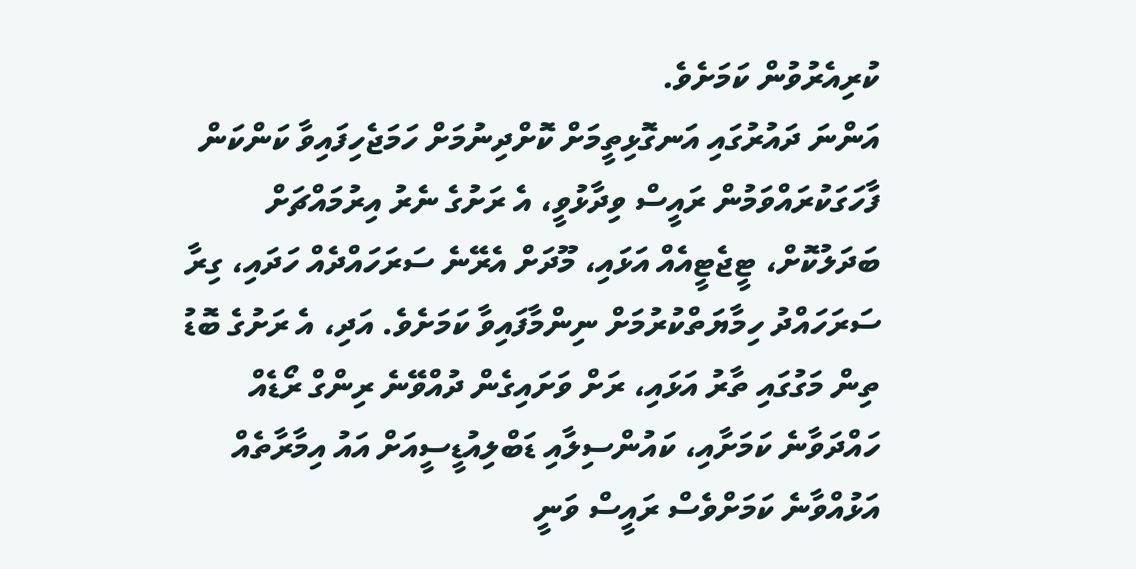ކުރިއެރުވުން ކަމަށެވެ.
އަންނަ ދައުރުގައި އަނގޮޅިތީމަށް ކޮށްދިނުމަށް ހަމަޖެހިފައިވާ ކަންކަން ފާހަގަކުރައްވަމުން ރައީސް ވިދާޅުވީ، އެ ރަށުގެ ނެރު އިރުމައްޗަށް ބަދަލުކޮށް، ޓީޖެޓީއެއް އަޅައި، މޫދަށް އެރޭނެ ސަރަހައްދެއް ހަދައި، ގިރާ ސަރަހައްދު ހިމާޔަތްކުރުމަށް ނިންމާފައިވާ ކަމަށެވެ. އަދި، އެ ރަށުގެ ބޮޑު ތިން މަގުގައި ތާރު އަޅައި، ރަށް ވަށައިގެން ދުއްވޭނެ ރިންގް ރޯޑެއް ހައްދަވާނެ ކަމަށާއި، ކައުންސިލާއި ޑަބްލިއުޑީސީއަށް އައު އިމާރާތެއް އަޅުއްވާނެ ކަމަށްވެސް ރައީސް ވަނީ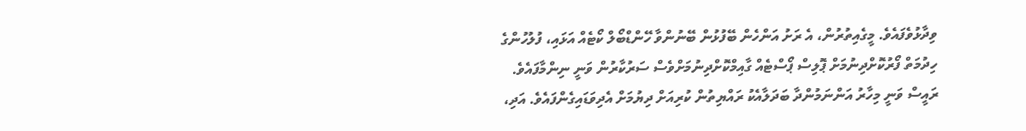ވިދާޅުވެފައެވެ. މީގެއިތުރުން، އެ ރަށު އަންހެން ބޭފުޅުން ބޭނުންވާ ހޭންޑްބޯލް ކޯޓެއް އަޅައި، ފުލުހުންގެ ހިދުމަތް ފޯރުކޮށްދިނުމަށް ޕޮލިސް ޕޯސްޓެއް ގާއިމްކޮށްދިނުމަށްވެސް ސަރުކާރުން ވަނީ ނިންމާފައެވެ.
ރައީސް ވަނީ މިހާރު އަންނަމުންދާ ބަދަލާއެކު ރައްޔިތުން ކުރިއަށް ދިޔުމަށް އެދިވަޑައިގެންފައެވެ. އަދި،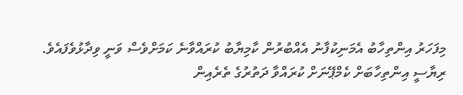މިފަހަރު އިންތިހާބު އެމަނިކުފާނު އެއްބުރުން ކާމިޔާބު ކުރައްވާނެ ކަމަށްވެސް ވަނީ ވިދާޅުވެފައެވެ. ރިޔާސީ އިންތިހާބަށް ކެމްޕޭނަށް ކުރައްވާ ދަތުރުގެ ތެރެއިން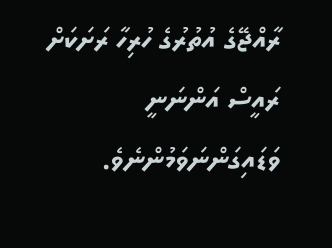ރާއްޖޭގެ އުތުރުގެ ހުރިހާ ރަށަކަށް ރައީސް އަންނަނީ ވަޑައިގަންނަވަމުންނެވެ.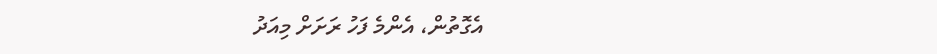އެގޮތުން، އެންމެ ފަހު ރަށަށް މިއަދު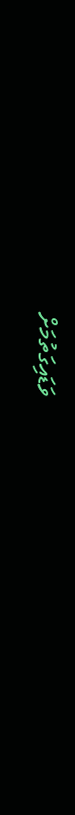ވަޑައިގަތުމަށް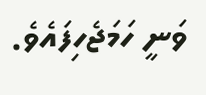ވަނީ ހަމަޖެހިފައެވެ.